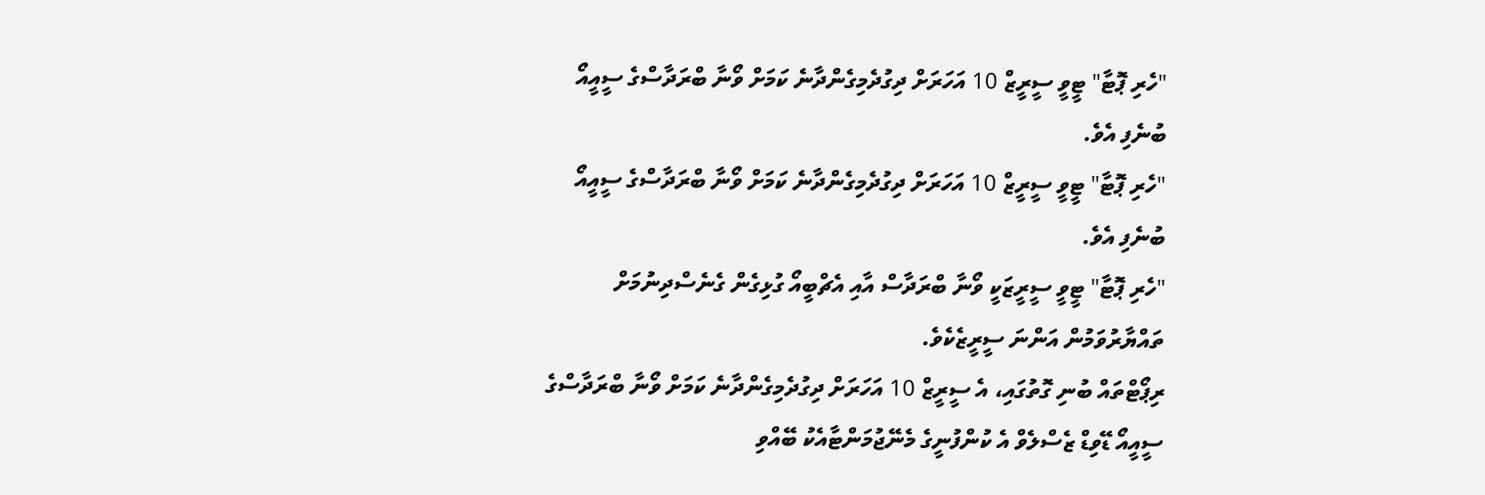"ހެރި ޕޮޓާ" ޓީވީ ސީރީޒް 10 އަހަރަށް ދިގުދެމިގެންދާނެ ކަމަށް ވޯނާ ބްރަދާސްގެ ސީއީއޯ ބުނެފި އެވެ.
"ހެރި ޕޮޓާ" ޓީވީ ސީރީޒް 10 އަހަރަށް ދިގުދެމިގެންދާނެ ކަމަށް ވޯނާ ބްރަދާސްގެ ސީއީއޯ ބުނެފި އެވެ.
"ހެރި ޕޮޓާ" ޓީވީ ސީރީޒަކީ ވޯނާ ބްރަދާސް އާއި އެޗްބީއޯ ގުޅިގެން ގެނެސްދިނުމަށް ތައްޔާރުވަމުން އަންނަ ސީރީޒެކެވެ.
ރިޕޯޓްތައް ބުނި ގޮތުގައި، އެ ސީރީޒް 10 އަހަރަށް ދިގުދެމިގެންދާނެ ކަމަށް ވޯނާ ބްރަދާސްގެ ސީއީއޯ ޑޭވިޑް ޒެސްލެވް އެ ކުންފުނީގެ މެނޭޖުމަންޓާއެކު ބޭއްވި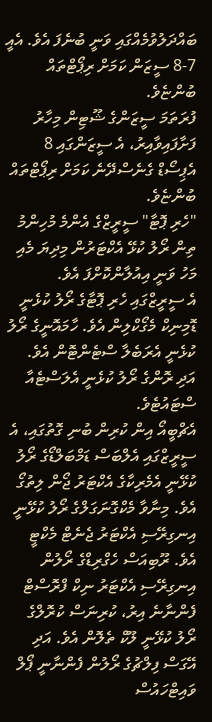ބައްދަލުވުމެއްގައި ވަނީ ބުނެފަ އެވެ. އެއީ 7-8 ސީޒަން ކަމަށް ރިޕޯޓްތައް ބުންޏެވެ.
ފުރަތަމަ ސީޒަންގެ ޝޫޓިން މިހާރު ފަށާފައިވާއިރު، އެ ސީޒަންގައި 8 އެޕިސޯޑް ގެނެސްދޭނެ ކަމަށް ރިޕޯޓްތައް ބުންޏެވެ.
"ހެރި ޕޮޓާ" ސީރީޒްގެ އެންމެ މުހިންމު ތިން ރޯލު ކުޅޭ އެކްޓަރުން މިދިޔަ މެއި މަހު ވަނީ އިއުލާންކޮށްފަ އެވެ.
އެ ސީރީޒްގައި ހެރި ޕޮޓާގެ ރޯލު ކުޅެނީ ޑޮމިނިކް މެގޯކްލިން އެވެ. ހާމައޮނީގެ ރޯލު ކުޅެނީ އެރަބެލާ ސްޓެންޓޮން އެވެ. އަދި ރޮންގެ ރޯލު ކުޅެނީ އެލަސްޓެއާ ސްޓައުޓެވެ.
އެޗްބީއޯ އިން ކުރިން ބުނި ގޮތުގައި، އެ ސީރީޒްގައި އެލްބަސް ޑަމްބަލްޑޯގެ ރޯލު ކުޅޭނީ އެމެރިކާގެ އެކްޓަރު ޖޯން ލިތުގޯ އެވެ. މިނާވާ މެކްގޮނަގަލްގެ ރޯލު ކުޅޭނީ އިނގިރޭސި އެކްޓަރު ޖެނެޓް މެކްޓީ އެވެ. ރޫބިއަސް ހެގްރިޑްގެ ރޯލުން އިނގިރޭސި އެކްޓަރު ނިކް ފްރޮސްޓް ފެންނާނެ އިރު، ކުރިނަސް ކުރޮލްގެ ރޯލު ކުޅޭނީ ލޫކް ތެލޮން އެވެ. އަދި އޭގަސް ފިލްޗުގެ ރޯލުން ފެންނާނީ ޕޯލް ވައިޓްހައުސް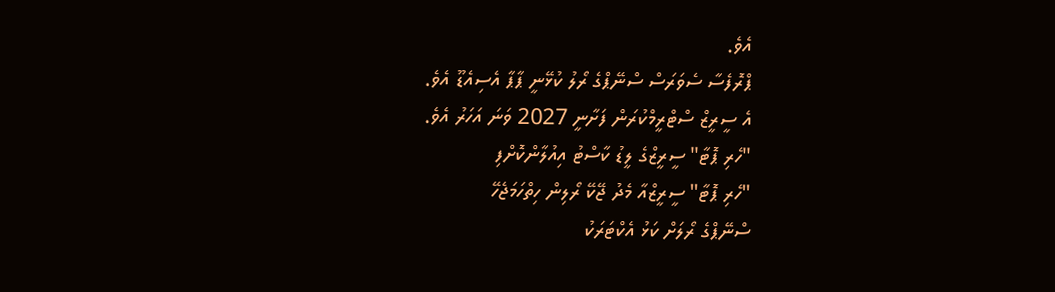އެވެ.
ޕްރޮފެސާ ސެވަރަސް ސްނޭޕްގެ ރޯލު ކުޅޭނީ ޕާޕާ އެސިއެޑޫ އެވެ.
އެ ސީރީޒް ސްޓްރީމްކުރަން ފަށާނީ 2027 ވަނަ އަހަރު އެވެ.
"ހެރި ޕޮޓާ" ސީރީޒްގެ ލީޑު ކާސްޓު އިއުލާންކޮށްފި
"ހެރި ޕޮޓާ" ސީރީޒްއާ މެދު ޖޭކޭ ރޯލިން ހިތްހަމަޖެހޭ
ސްނޭޕްގެ ރޯލަށް ކަޅު އެކްޓަރަކު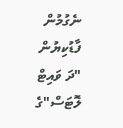ނެގުމުން ފާޑުކިޔުން
"ދަ ވައިޓް ލޮޓަސް"ގެ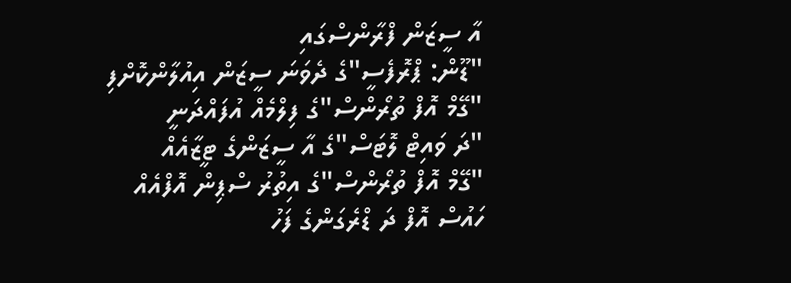އާ ސީޒަން ފްރާންސްގައި
"ޑޫން: ޕްރޮފެސީ"ގެ ދެވަނަ ސީޒަން އިއުލާންކޮށްފި
"ގޭމް އޮފް ތުރޯންސް"ގެ ފިލްމެއް އުފައްދަނީ
"ދަ ވައިޓް ލޮޓަސް"ގެ އާ ސީޒަންގެ ޓީޒާއެއް
"ގޭމް އޮފް ތުރޯންސް"ގެ އިތުރު ސްޕިން އޮފްއެއް
ހައުސް އޮފް ދަ ޑްރެގަންގެ ފަހު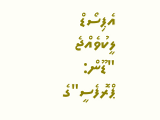އެޕިސޯޑް ލީކުވެއްޖެ
"ޑޫން: ޕްރޮފެސީ"ގެ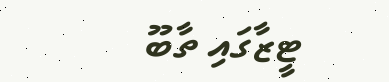ޓީޒާގައި ތާބޫ